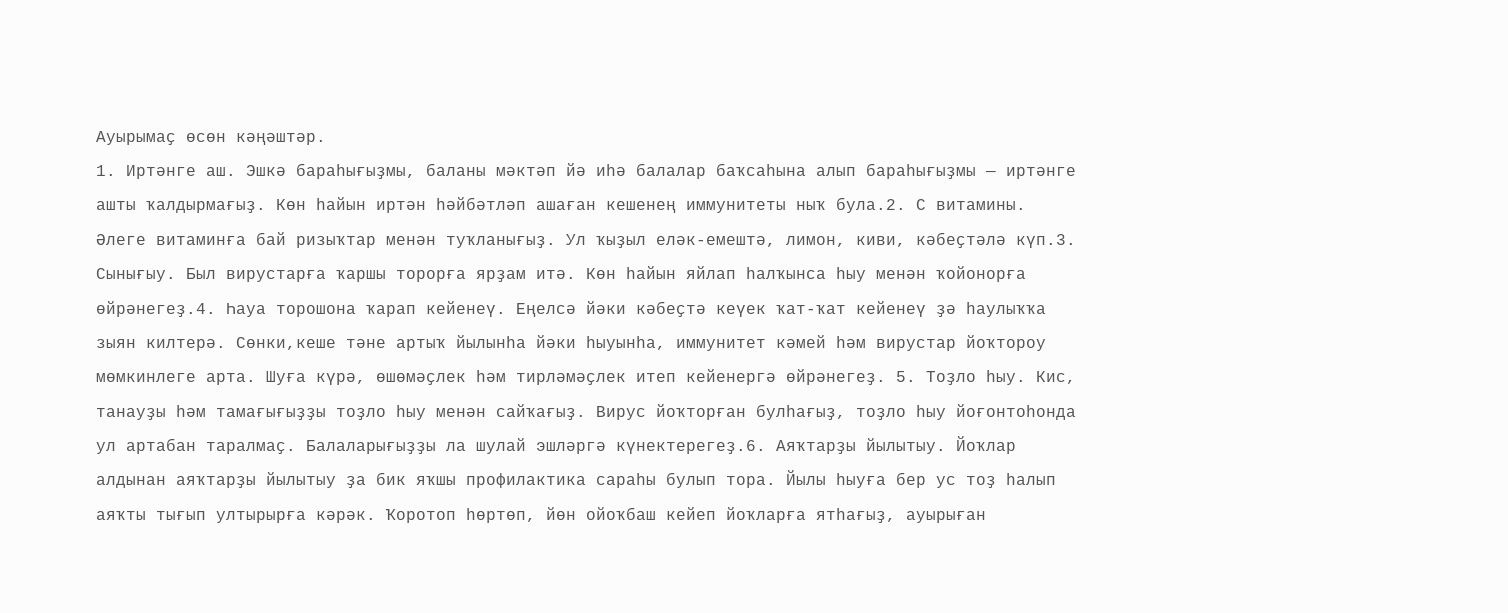Ауырымаҫ өсөн кәңәштәр.
1. Иртәнге аш. Эшкә бараһығыҙмы, баланы мәктәп йә иһә балалар баҡсаһына алып бараһығыҙмы — иртәнге ашты ҡалдырмағыҙ. Көн һайын иртән һәйбәтләп ашаған кешенең иммунитеты ныҡ була.2. С витамины. Әлеге витаминға бай ризыҡтар менән туҡланығыҙ. Ул ҡыҙыл еләк-емештә, лимон, киви, кәбеҫтәлә күп.3. Сынығыу. Был вирустарға ҡаршы торорға ярҙам итә. Көн һайын яйлап һалҡынса һыу менән ҡойонорға өйрәнегеҙ.4. Һауа торошона ҡарап кейенеү. Еңелсә йәки кәбеҫтә кеүек ҡат-ҡат кейенеү ҙә һаулыҡҡа зыян килтерә. Сөнки,кеше тәне артыҡ йылынһа йәки һыуынһа, иммунитет кәмей һәм вирустар йоҡтороу мөмкинлеге арта. Шуға күрә, өшөмәҫлек һәм тирләмәҫлек итеп кейенергә өйрәнегеҙ. 5. Тоҙло һыу. Кис, танауҙы һәм тамағығыҙҙы тоҙло һыу менән сайҡағыҙ. Вирус йоҡторған булһағыҙ, тоҙло һыу йоғонтоһонда ул артабан таралмаҫ. Балаларығыҙҙы ла шулай эшләргә күнектерегеҙ.6. Аяҡтарҙы йылытыу. Йоҡлар алдынан аяҡтарҙы йылытыу ҙа бик яҡшы профилактика сараһы булып тора. Йылы һыуға бер ус тоҙ һалып аяҡты тығып ултырырға кәрәк. Ҡоротоп һөртөп, йөн ойоҡбаш кейеп йоҡларға ятһағыҙ, ауырыған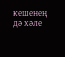кешенең дә хәле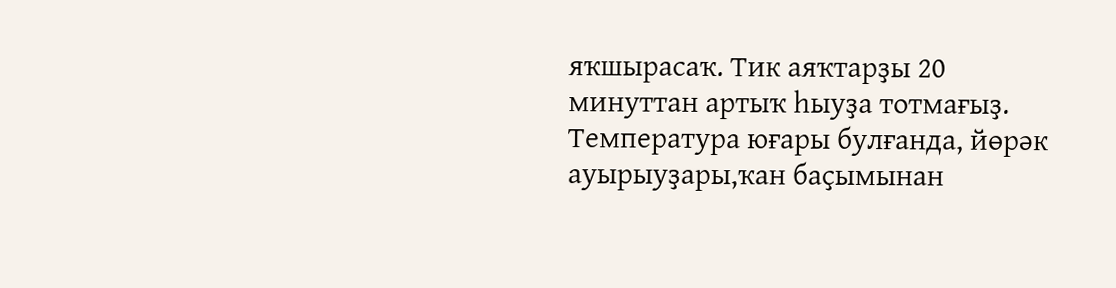яҡшырасаҡ. Тик аяҡтарҙы 20 минуттан артыҡ һыуҙа тотмағыҙ. Температура юғары булғанда, йөрәк ауырыуҙары,ҡан баҫымынан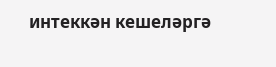интеккән кешеләргә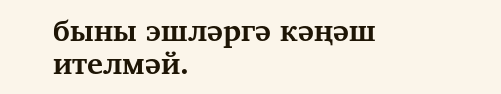быны эшләргә кәңәш ителмәй.